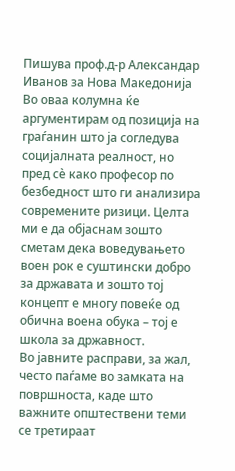Пишува проф.д-р Александар Иванов за Нова Македонија
Во оваа колумна ќе аргументирам од позиција на граѓанин што ја согледува социјалната реалност, но пред сè како професор по безбедност што ги анализира современите ризици. Целта ми е да објаснам зошто сметам дека воведувањето воен рок е суштински добро за државата и зошто тој концепт е многу повеќе од обична воена обука – тој е школа за државност.
Во јавните расправи, за жал, често паѓаме во замката на површноста, каде што важните општествени теми се третираат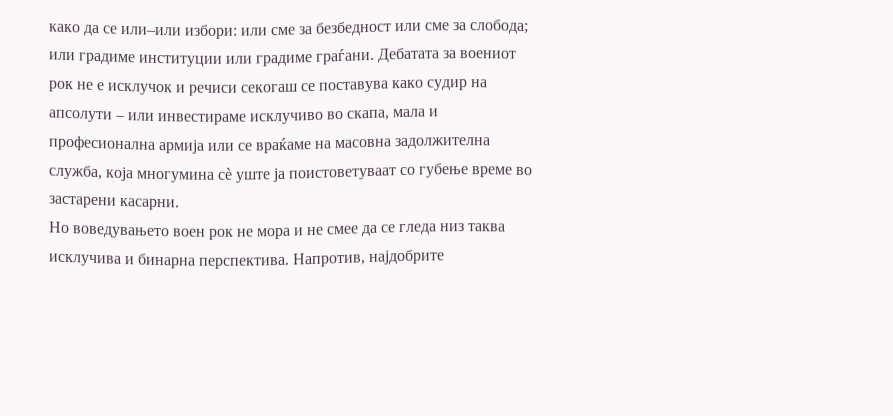како да се или–или избори: или сме за безбедност или сме за слобода; или градиме институции или градиме граѓани. Дебатата за воениот рок не е исклучок и речиси секогаш се поставува како судир на апсолути – или инвестираме исклучиво во скапа, мала и професионална армија или се враќаме на масовна задолжителна служба, која многумина сè уште ја поистоветуваат со губење време во застарени касарни.
Но воведувањето воен рок не мора и не смее да се гледа низ таква исклучива и бинарна перспектива. Напротив, најдобрите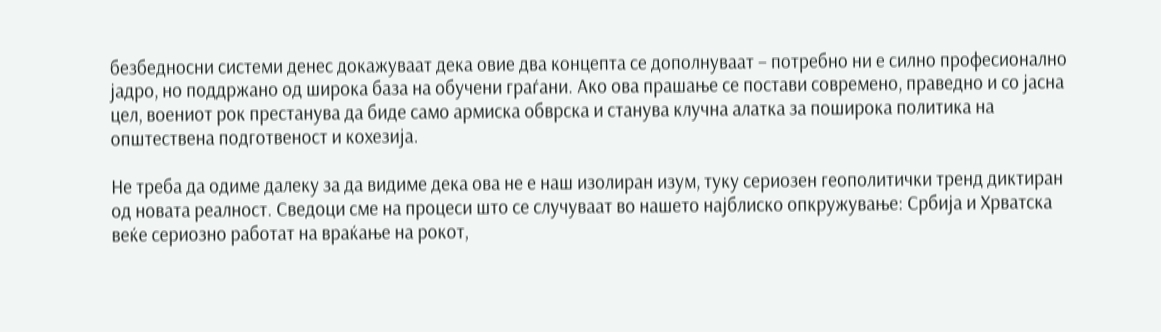безбедносни системи денес докажуваат дека овие два концепта се дополнуваат – потребно ни е силно професионално јадро, но поддржано од широка база на обучени граѓани. Ако ова прашање се постави современо, праведно и со јасна цел, воениот рок престанува да биде само армиска обврска и станува клучна алатка за поширока политика на општествена подготвеност и кохезија.

Не треба да одиме далеку за да видиме дека ова не е наш изолиран изум, туку сериозен геополитички тренд диктиран од новата реалност. Сведоци сме на процеси што се случуваат во нашето најблиско опкружување: Србија и Хрватска веќе сериозно работат на враќање на рокот,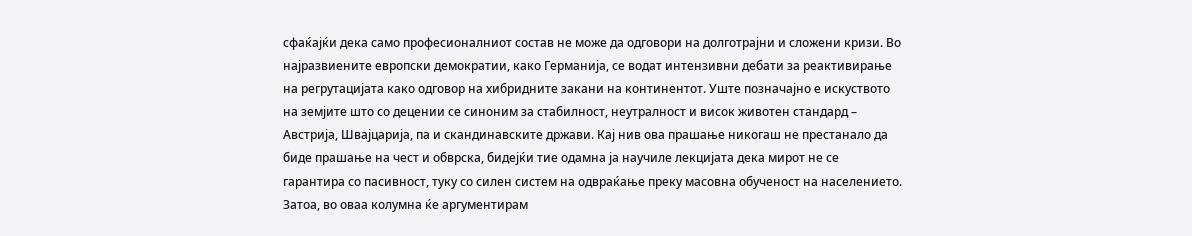сфаќајќи дека само професионалниот состав не може да одговори на долготрајни и сложени кризи. Во најразвиените европски демократии, како Германија, се водат интензивни дебати за реактивирање на регрутацијата како одговор на хибридните закани на континентот. Уште позначајно е искуството на земјите што со децении се синоним за стабилност, неутралност и висок животен стандард – Австрија, Швајцарија, па и скандинавските држави. Кај нив ова прашање никогаш не престанало да биде прашање на чест и обврска, бидејќи тие одамна ја научиле лекцијата дека мирот не се гарантира со пасивност, туку со силен систем на одвраќање преку масовна обученост на населението.
Затоа, во оваа колумна ќе аргументирам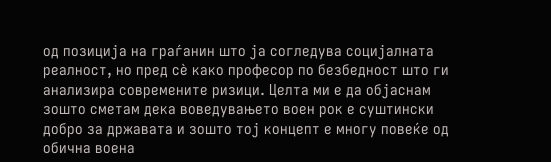од позиција на граѓанин што ја согледува социјалната реалност, но пред сè како професор по безбедност што ги анализира современите ризици. Целта ми е да објаснам зошто сметам дека воведувањето воен рок е суштински добро за државата и зошто тој концепт е многу повеќе од обична воена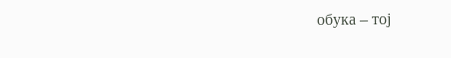обука – тој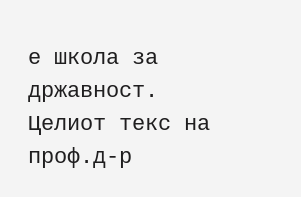е школа за државност.
Целиот текс на проф.д-р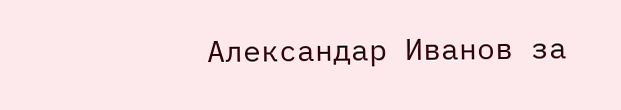Александар Иванов за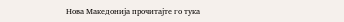Нова Македонија прочитајте го тука